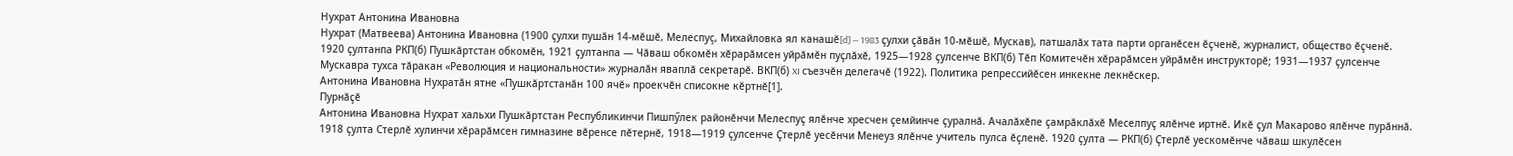Нухрат Антонина Ивановна
Нухрат (Матвеева) Антонина Ивановна (1900 ҫулхи пушӑн 14-мӗшӗ, Мелеспуç, Михайловка ял канашӗ[d] — 1983 ҫулхи ҫӑвӑн 10-мӗшӗ, Мускав), патшалӑх тата парти органӗсен ӗҫченӗ, журналист, общество ӗҫченӗ. 1920 ҫултанпа РКП(б) Пушкӑртстан обкомӗн, 1921 ҫултанпа — Чӑваш обкомӗн хӗрарӑмсен уйрӑмӗн пуҫлӑхӗ, 1925—1928 ҫулсенче ВКП(б) Тӗп Комитечӗн хӗрарӑмсен уйрӑмӗн инструкторӗ; 1931—1937 ҫулсенче Мускавра тухса тӑракан «Революция и национальности» журналӑн яваплӑ секретарӗ. ВКП(б) XI съезчӗн делегачӗ (1922). Политика репрессийӗсен инкекне лекнӗскер.
Антонина Ивановна Нухратӑн ятне «Пушкӑртстанӑн 100 ячӗ» проекчӗн списокне кӗртнӗ[1].
Пурнӑҫӗ
Антонина Ивановна Нухрат хальхи Пушкӑртстан Республикинчи Пишпӳлек районӗнчи Мелеспуҫ ялӗнче хресчен ҫемйинче ҫуралнӑ. Ачалӑхӗпе ҫамрӑклӑхӗ Меселпуҫ ялӗнче иртнӗ. Икӗ ҫул Макарово ялӗнче пурӑннӑ. 1918 ҫулта Стерлӗ хулинчи хӗрарӑмсен гимназине вӗренсе пӗтернӗ, 1918—1919 ҫулсенче Ҫтерлӗ уесӗнчи Менеуз ялӗнче учитель пулса ӗҫленӗ. 1920 ҫулта — РКП(б) Ҫтерлӗ уескомӗнче чӑваш шкулӗсен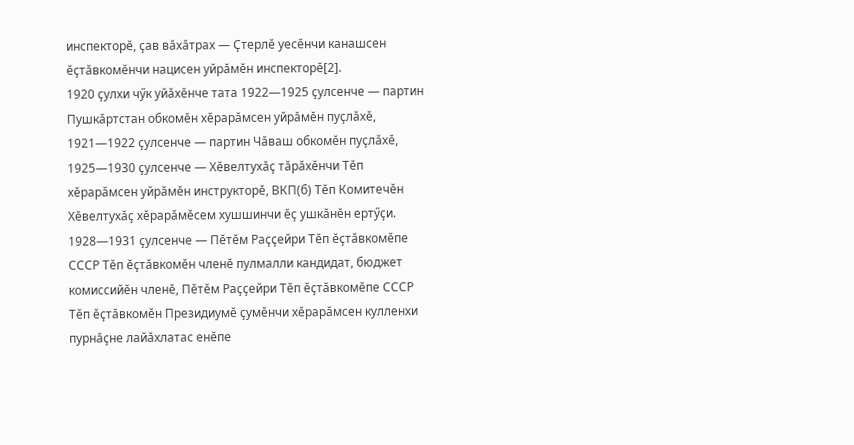инспекторӗ, ҫав вӑхӑтрах — Ҫтерлӗ уесӗнчи канашсен ӗҫтӑвкомӗнчи нацисен уйрӑмӗн инспекторӗ[2].
1920 ҫулхи чӳк уйӑхӗнче тата 1922—1925 ҫулсенче — партин Пушкӑртстан обкомӗн хӗрарӑмсен уйрӑмӗн пуҫлӑхӗ, 1921—1922 ҫулсенче — партин Чӑваш обкомӗн пуҫлӑхӗ, 1925—1930 ҫулсенче — Хӗвелтухӑҫ тӑрӑхӗнчи Тӗп хӗрарӑмсен уйрӑмӗн инструкторӗ, ВКП(б) Тӗп Комитечӗн Хӗвелтухӑҫ хӗрарӑмӗсем хушшинчи ӗҫ ушкӑнӗн ертӳҫи. 1928—1931 ҫулсенче — Пӗтӗм Раҫҫейри Тӗп ӗҫтӑвкомӗпе СССР Тӗп ӗҫтӑвкомӗн членӗ пулмалли кандидат, бюджет комиссийӗн членӗ, Пӗтӗм Раҫҫейри Тӗп ӗҫтӑвкомӗпе СССР Тӗп ӗҫтӑвкомӗн Президиумӗ ҫумӗнчи хӗрарӑмсен кулленхи пурнӑҫне лайӑхлатас енӗпе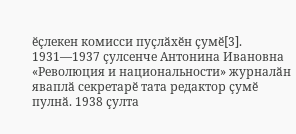ӗҫлекен комисси пуҫлӑхӗн ҫумӗ[3].
1931—1937 ҫулсенче Антонина Ивановна «Революция и национальности» журналӑн яваплӑ секретарӗ тата редактор ҫумӗ пулнӑ. 1938 ҫулта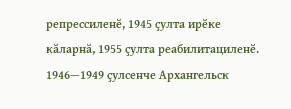репрессиленӗ, 1945 ҫулта ирӗке кӑларнӑ, 1955 ҫулта реабилитациленӗ. 1946—1949 ҫулсенче Архангельск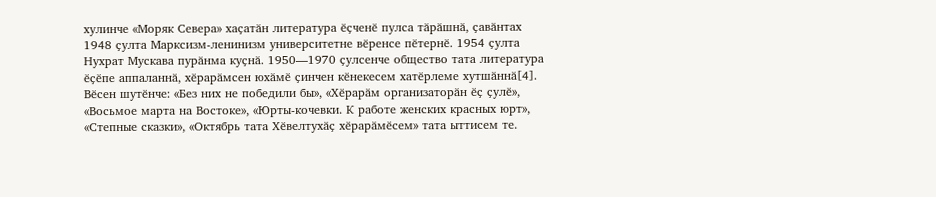хулинче «Моряк Севера» хаҫатӑн литература ӗҫченӗ пулса тӑрӑшнӑ, ҫавӑнтах 1948 ҫулта Марксизм-ленинизм университетне вӗренсе пӗтернӗ. 1954 ҫулта Нухрат Мускава пурӑнма куҫнӑ. 1950—1970 ҫулсенче общество тата литература ӗҫӗпе аппаланнӑ, хӗрарӑмсен юхӑмӗ ҫинчен кӗнекесем хатӗрлеме хутшӑннӑ[4]. Вӗсен шутӗнче: «Без них не победили бы», «Хӗрарӑм организаторӑн ӗҫ ҫулӗ», «Восьмое марта на Востоке», «Юрты-кочевки. К работе женских красных юрт», «Степные сказки», «Октябрь тата Хӗвелтухӑҫ хӗрарӑмӗсем» тата ыттисем те.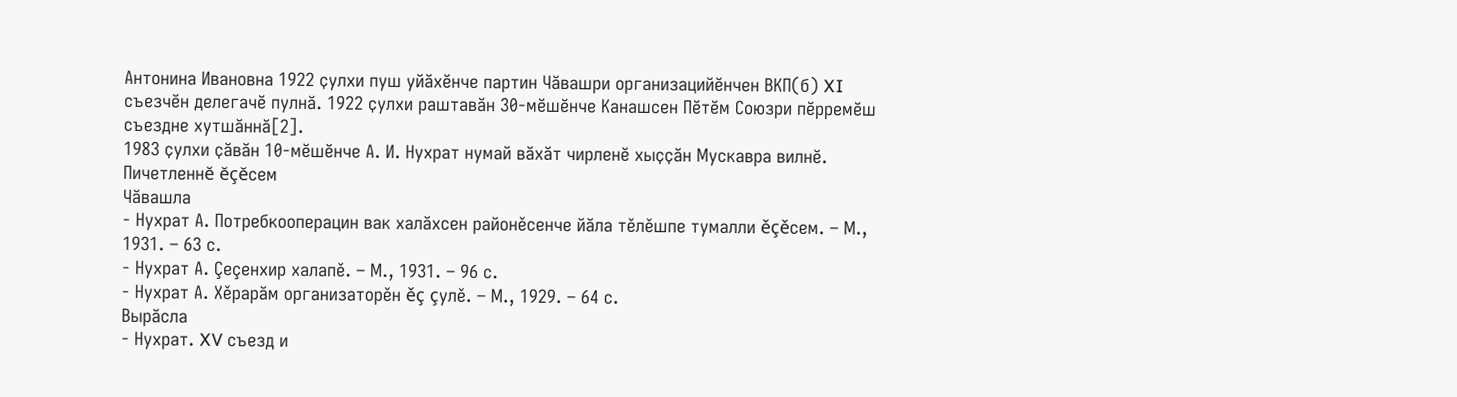Антонина Ивановна 1922 ҫулхи пуш уйӑхӗнче партин Чӑвашри организацийӗнчен ВКП(б) XI съезчӗн делегачӗ пулнӑ. 1922 ҫулхи раштавӑн 30-мӗшӗнче Канашсен Пӗтӗм Союзри пӗрремӗш съездне хутшӑннӑ[2].
1983 ҫулхи ҫӑвӑн 10-мӗшӗнче А. И. Нухрат нумай вӑхӑт чирленӗ хыҫҫӑн Мускавра вилнӗ.
Пичетленнĕ ĕçĕсем
Чăвашла
- Нухрат А. Потребкооперацин вак халăхсен районěсенче йăла тěлěшпе тумалли ěçěсем. – М., 1931. – 63 с.
- Нухрат А. Çеçенхир халапě. – М., 1931. – 96 с.
- Нухрат А. Хěрарăм организаторěн ěç çулě. – М., 1929. – 64 с.
Вырăсла
- Нухрат. XV съезд и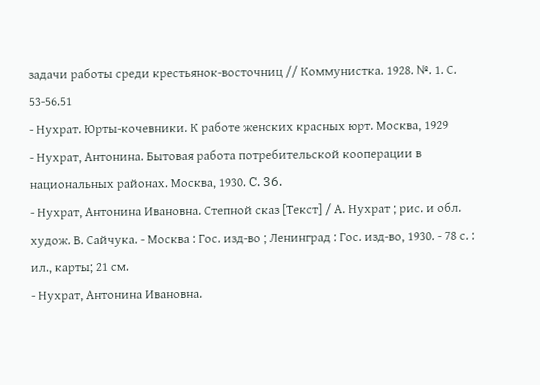задачи работы среди крестьянок-восточниц // Коммунистка. 1928. №. 1. С. 53-56.51
- Нухрат. Юрты-кочевники. К работе женских красных юрт. Москва, 1929
- Нухрат, Антонина. Бытовая работа потребительской кооперации в национальных районах. Москва, 1930. C. 36.
- Нухрат, Антонина Ивановна. Степной сказ [Текст] / А. Нухрат ; рис. и обл. худож. В. Сайчука. - Москва : Гос. изд-во ; Ленинград : Гос. изд-во, 1930. - 78 с. : ил., карты; 21 см.
- Нухрат, Антонина Ивановна.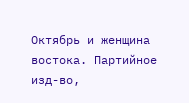Октябрь и женщина востока. Партийное изд-во,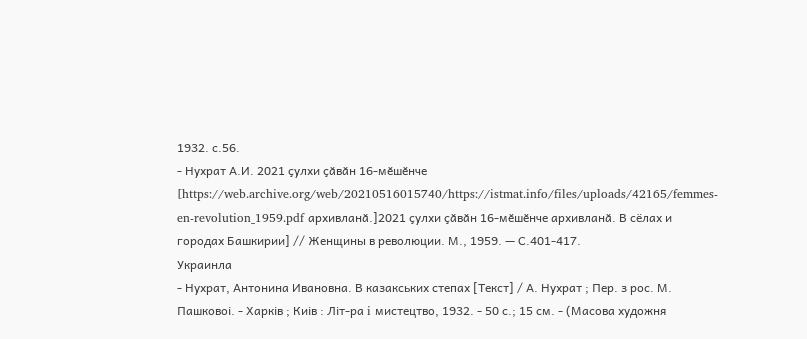1932. с.56.
- Нухрат А.И. 2021 ҫулхи ҫӑвӑн 16-мӗшӗнче [https://web.archive.org/web/20210516015740/https://istmat.info/files/uploads/42165/femmes-en-revolution_1959.pdf архивланӑ.]2021 ҫулхи ҫӑвӑн 16-мӗшӗнче архивланӑ. В сёлах и городах Башкирии] // Женщины в революции. М., 1959. — С.401-417.
Украинла
- Нухрат, Антонина Ивановна. В казакських степах [Текст] / А. Нухрат ; Пер. з рос. М. Пашковоi. - Харкiв ; Киiв : Лiт-ра i мистецтво, 1932. - 50 с.; 15 см. - (Масова художня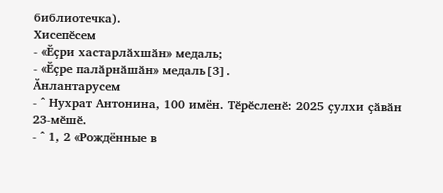библиотечка).
Хисепӗсем
- «Ӗҫри хастарлӑхшӑн» медаль;
- «Ӗҫре палӑрнӑшӑн» медаль[3].
Ӑнлантарусем
- ^ Нухрат Антонина, 100 имён. Тӗрӗсленӗ: 2025 ҫулхи ҫӑвӑн 23-мӗшӗ.
- ^ 1, 2 «Рождённые в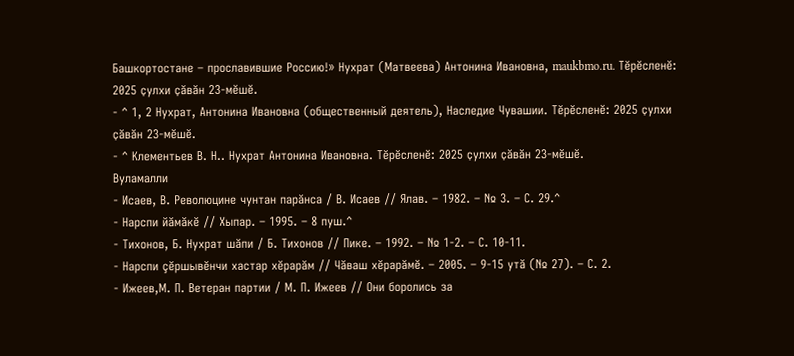Башкортостане – прославившие Россию!» Нухрат (Матвеева) Антонина Ивановна, maukbmo.ru. Тӗрӗсленӗ: 2025 ҫулхи ҫӑвӑн 23-мӗшӗ.
- ^ 1, 2 Нухрат, Антонина Ивановна (общественный деятель), Наследие Чувашии. Тӗрӗсленӗ: 2025 ҫулхи ҫӑвӑн 23-мӗшӗ.
- ^ Клементьев В. Н.. Нухрат Антонина Ивановна. Тӗрӗсленӗ: 2025 ҫулхи ҫӑвӑн 23-мӗшӗ.
Вуламалли
- Исаев, В. Революцине чунтан парăнса / В. Исаев // Ялав. – 1982. – № 3. – С. 29.^
- Нарспи йăмăкĕ // Хыпар. – 1995. – 8 пуш.^
- Тихонов, Б. Нухрат шăпи / Б. Тихонов // Пике. – 1992. – № 1-2. – С. 10-11.
- Нарспи çĕршывĕнчи хастар хĕрарăм // Чăваш хĕрарăмĕ. – 2005. – 9-15 утă (№ 27). – С. 2.
- Ижеев,М. П. Ветеран партии / М. П. Ижеев // Они боролись за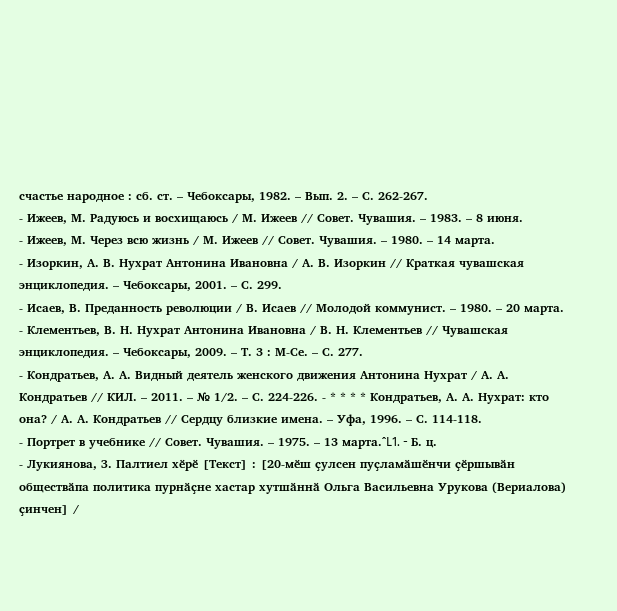счастье народное : сб. ст. – Чебоксары, 1982. – Вып. 2. – С. 262-267.
- Ижеев, М. Радуюсь и восхищаюсь / М. Ижеев // Совет. Чувашия. – 1983. – 8 июня.
- Ижеев, М. Через всю жизнь / М. Ижеев // Совет. Чувашия. – 1980. – 14 марта.
- Изоркин, А. В. Нухрат Антонина Ивановна / А. В. Изоркин // Краткая чувашская энциклопедия. – Чебоксары, 2001. – С. 299.
- Исаев, В. Преданность революции / В. Исаев // Молодой коммунист. – 1980. – 20 марта.
- Клементьев, В. Н. Нухрат Антонина Ивановна / В. Н. Клементьев // Чувашская энциклопедия. – Чебоксары, 2009. – Т. 3 : М-Се. – С. 277.
- Кондратьев, А. А. Видный деятель женского движения Антонина Нухрат / А. А. Кондратьев // КИЛ. – 2011. – № 1/2. – С. 224-226. - * * * * Кондратьев, А. А. Нухрат: кто она? / А. А. Кондратьев // Сердцу близкие имена. – Уфа, 1996. – С. 114-118.
- Портрет в учебнике // Совет. Чувашия. – 1975. – 13 марта.^L1. - Б. ц.
- Лукиянова, З. Палтиел хӗрӗ [Текст] : [20-мӗш ҫулсен пуҫламӑшӗнчи ҫӗршывӑн обществӑпа политика пурнӑҫне хастар хутшӑннӑ Ольга Васильевна Урукова (Вериалова) ҫинчен] /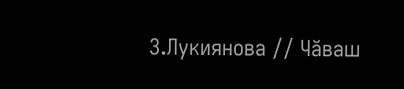З.Лукиянова // Чӑваш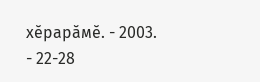хӗрарӑмӗ. - 2003. - 22-28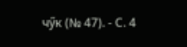чӳк (№ 47). - С. 4